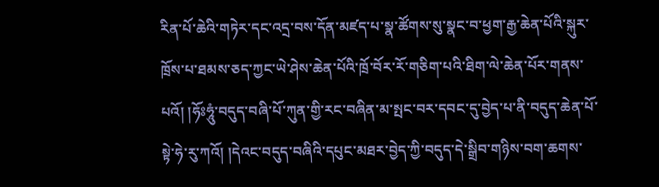རིན་པོ་ཆེའི་གཏེར་དང་འདྲ་བས་དོན་མཛད་པ་སྣ་ཚོགས་སུ་སྣང་བ་ཕྱག་རྒྱ་ཆེན་པོའི་སྐུར་ཁྲོས་པ་ཐམས་ཅད་ཀྱང་ཡེ་ཤེས་ཆེན་པོའི་ཁྲོ་བོར་རོ་གཅིག་པའི་ཐིག་ལེ་ཆེན་པོར་གནས་པའོ། །ཧོཿཧཱུཾ་བདུད་བཞི་པོ་ཀུན་གྱི་རང་བཞིན་མ་སྤང་བར་དབང་དུ་བྱེད་པ་ནི་བདུད་ཆེན་པོ་སྟེ་ཧེ་རུ་ཀའོ། །དེའང་བདུད་བཞིའི་དཔུང་མཐར་བྱེད་ཀྱི་བདུད་དེ་སྒྲིབ་གཉིས་བག་ཆགས་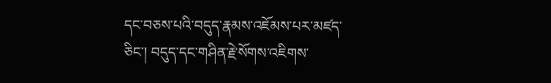དང་བཅས་པའི་བདུད་རྣམས་འཇོམས་པར་མཛད་ཅིང་། བདུད་དང་གཤིན་རྗེ་སོགས་འཇིགས་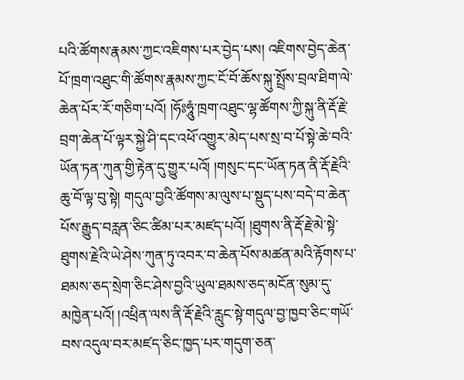པའི་ཚོགས་རྣམས་ཀྱང་འཇིགས་པར་བྱེད་པས། འཇིགས་བྱེད་ཆེན་པོ་ཁྲག་འཐུང་གི་ཚོགས་རྣམས་ཀྱང་ངོ་བོ་ཆོས་སྐུ་སྤྲོས་བྲལ་ཐིག་ལེ་ཆེན་པོར་རོ་གཅིག་པའོ། །ཧོཿཧཱུཾ་ཁྲག་འཐུང་ལྷ་ཚོགས་ཀྱི་སྐུ་ནི་རྡོ་རྗེ་བྲག་ཆེན་པོ་ལྟར་སྐྱེ་ཤི་དང་འཕོ་འགྱུར་མེད་པས་སྲ་བ་པོ་སྟེ་ཆེ་བའི་ཡོན་ཏན་ཀུན་གྱི་རྟེན་དུ་གྱུར་པའོ། །གསུང་དང་ཡོན་ཏན་ནི་རྡོ་རྗེའི་ཆུ་བོ་ལྟ་བུ་སྟེ། གདུལ་བྱའི་ཚོགས་མ་ལུས་པ་སྡུད་པས་བདེ་བ་ཆེན་པོས་རྒྱུད་བརླན་ཅིང་ཚིམ་པར་མཛད་པའོ། །ཐུགས་ནི་རྡོ་རྗེ་མེ་སྟེ་ཐུགས་རྗེའི་ཡེ་ཤེས་ཀུན་ཏུ་འབར་བ་ཆེན་པོས་མཚན་མའི་རྟོགས་པ་ཐམས་ཅད་སྲེག་ཅིང་ཤེས་བྱའི་ཡུལ་ཐམས་ཅད་མངོན་སུམ་དུ་མཁྱེན་པའོ། །འཕྲིན་ལས་ནི་རྡོ་རྗེའི་རླུང་སྟེ་གདུལ་བྱ་ཁྱབ་ཅིང་གཡོ་བས་འདུལ་བར་མཛད་ཅིང་ཁྱད་པར་གདུག་ཅན་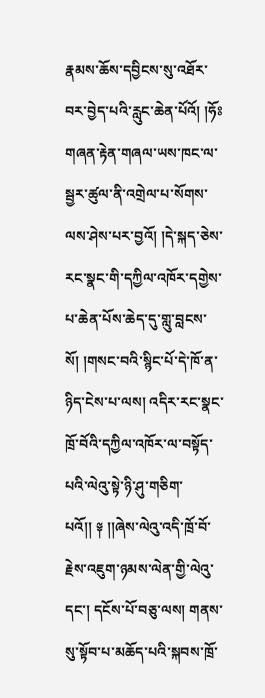རྣམས་ཆོས་དབྱིངས་སུ་འཐོར་བར་བྱེད་པའི་རླུང་ཆེན་པོའོ། །ཧོཿགཞན་རྟེན་གཞལ་ཡས་ཁང་ལ་སྦྱར་ཚུལ་ནི་འགྲེལ་པ་སོགས་ལས་ཤེས་པར་བྱའོ། །དེ་སྐད་ཅེས་རང་སྣང་གི་དཀྱིལ་འཁོར་དགྱེས་པ་ཆེན་པོས་ཆེད་དུ་གླུ་བླངས་སོ། །གསང་བའི་སྙིང་པོ་དེ་ཁོ་ན་ཉིད་ངེས་པ་ལས། འདིར་རང་སྣང་ཁྲོ་བོའི་དཀྱིལ་འཁོར་ལ་བསྟོད་པའི་ལེའུ་སྟེ་ཉི་ཤུ་གཅིག་པའོ།། ༈ །།ཞེས་ལེའུ་འདི་ཁྲོ་བོ་རྗེས་འཇུག་ཉམས་ལེན་གྱི་ལེའུ་དང་། དངོས་པོ་བཅུ་ལས། གནས་སུ་སྟོབ་པ་མཆོད་པའི་སྐབས་ཁྲོ་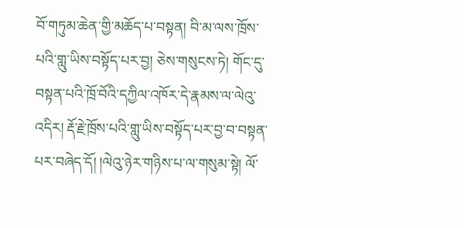བོ་གཏུམ་ཆེན་གྱི་མཆོད་པ་བསྟན། བི་མ་ལས་ཁྲོས་པའི་གླུ་ཡིས་བསྟོད་པར་བྱ། ཅེས་གསུངས་ཏེ། གོང་དུ་བསྟན་པའི་ཁྲོ་བོའི་དཀྱིལ་འཁོར་དེ་རྣམས་ལ་ལེའུ་འདིར། རྡོ་རྗེ་ཁྲོས་པའི་གླུ་ཡིས་བསྟོད་པར་བྱ་བ་བསྟན་པར་བཞེད་དོ། །ལེའུ་ཉེར་གཉིས་པ་ལ་གསུམ་སྟེ། ལོ་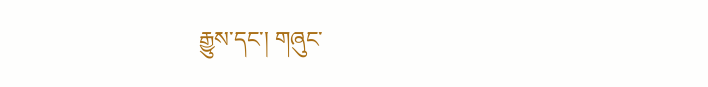རྒྱུས་དང་། གཞུང་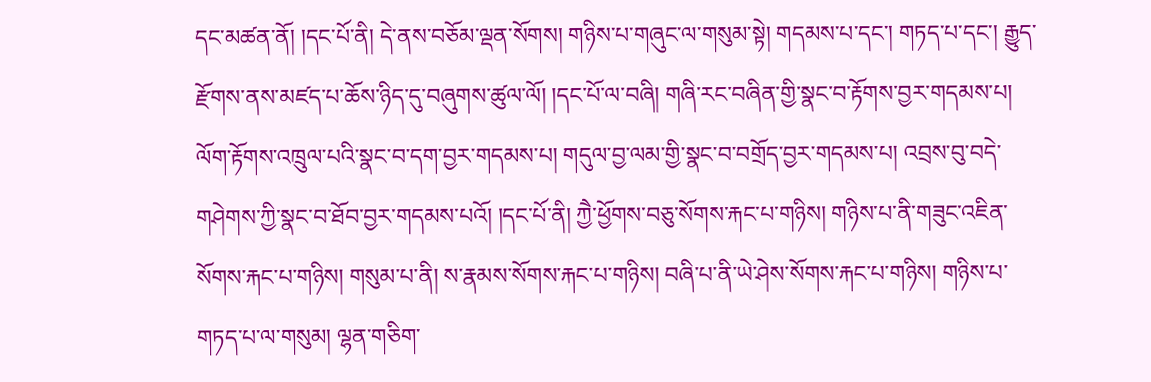དང་མཚན་ནོ། །དང་པོ་ནི། དེ་ནས་བཅོམ་ལྡན་སོགས། གཉིས་པ་གཞུང་ལ་གསུམ་སྟེ། གདམས་པ་དང་། གཏད་པ་དང་། རྒྱུད་རྫོགས་ནས་མཛད་པ་ཆོས་ཉིད་དུ་བཞུགས་ཚུལ་ལོ། །དང་པོ་ལ་བཞི། གཞི་རང་བཞིན་གྱི་སྣང་བ་རྟོགས་བྱར་གདམས་པ། ལོག་རྟོགས་འཁྲུལ་པའི་སྣང་བ་དག་བྱར་གདམས་པ། གདུལ་བྱ་ལམ་གྱི་སྣང་བ་བགྲོད་བྱར་གདམས་པ། འབྲས་བུ་བདེ་གཤེགས་ཀྱི་སྣང་བ་ཐོབ་བྱར་གདམས་པའོ། །དང་པོ་ནི། ཀྱཻ་ཕྱོགས་བཅུ་སོགས་རྐང་པ་གཉིས། གཉིས་པ་ནི་གཟུང་འཇིན་སོགས་རྐང་པ་གཉིས། གསུམ་པ་ནི། ས་རྣམས་སོགས་རྐང་པ་གཉིས། བཞི་པ་ནི་ཡེ་ཤེས་སོགས་རྐང་པ་གཉིས། གཉིས་པ་གཏད་པ་ལ་གསུམ། ལྷན་གཅིག་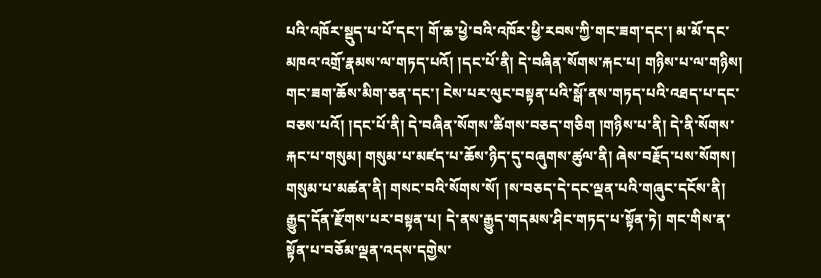པའི་འཁོར་སྡུད་པ་པོ་དང་། གོ་ཆ་ཕྱེ་བའི་འཁོར་ཕྱི་རབས་ཀྱི་གང་ཟག་དང་། མ་མོ་དང་མཁའ་འགྲོ་རྣམས་ལ་གཏད་པའོ། །དང་པོ་ནི། དེ་བཞིན་སོགས་རྐང་པ། གཉིས་པ་ལ་གཉིས། གང་ཟག་ཆོས་མིག་ཅན་དང་། ངེས་པར་ལུང་བསྟན་པའི་སྒོ་ནས་གཏད་པའི་འཐད་པ་དང་བཅས་པའོ། །དང་པོ་ནི། དེ་བཞིན་སོགས་ཚིགས་བཅད་གཅིག །གཉིས་པ་ནི། དེ་ནི་སོགས་རྐང་པ་གསུམ། གསུམ་པ་མཛད་པ་ཆོས་ཉིད་དུ་བཞུགས་ཚུལ་ནི། ཞེས་བརྗོད་པས་སོགས། གསུམ་པ་མཚན་ནི། གསང་བའི་སོགས་སོ། །ས་བཅད་དེ་དང་ལྡན་པའི་གཞུང་དངོས་ནི། རྒྱུད་དོན་རྫོགས་པར་བསྟན་པ། དེ་ནས་རྒྱུད་གདམས་ཤིང་གཏད་པ་སྟོན་ཏེ། གང་གིས་ན་སྟོན་པ་བཅོམ་ལྡན་འདས་དགྱེས་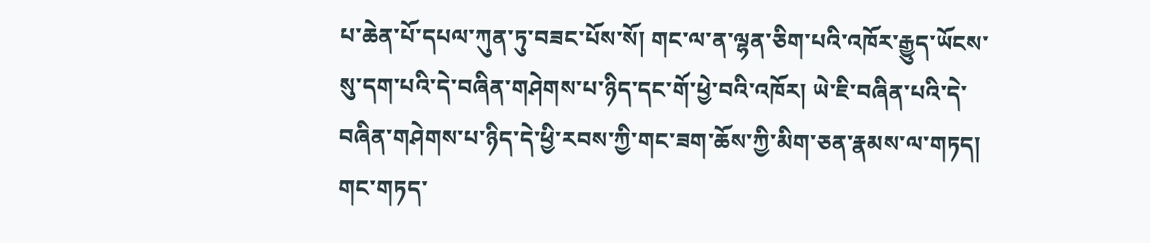པ་ཆེན་པོ་དཔལ་ཀུན་ཏུ་བཟང་པོས་སོ། གང་ལ་ན་ལྷན་ཅིག་པའི་འཁོར་རྒྱུད་ཡོངས་སུ་དག་པའི་དེ་བཞིན་གཤེགས་པ་ཉིད་དང་གོ་ཕྱེ་བའི་འཁོར། ཡེ་ཇི་བཞིན་པའི་དེ་བཞིན་གཤེགས་པ་ཉིད་དེ་ཕྱི་རབས་ཀྱི་གང་ཟག་ཆོས་ཀྱི་མིག་ཅན་རྣམས་ལ་གཏད། གང་གཏད་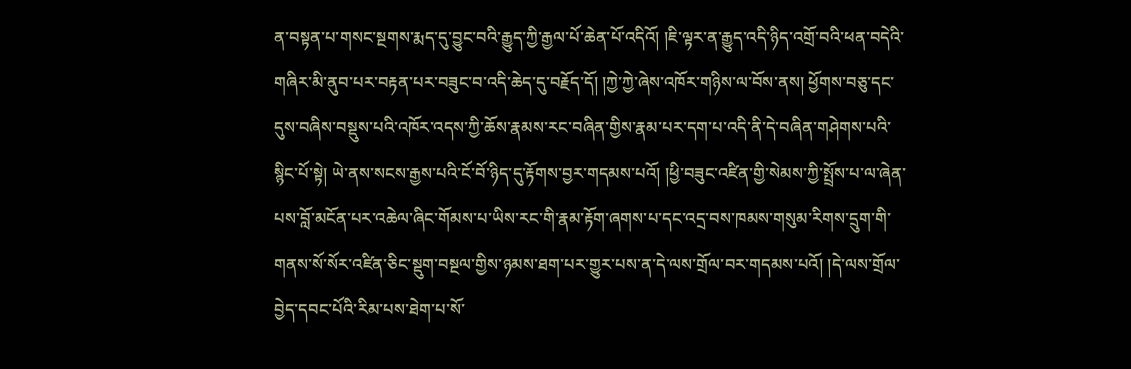ན་བསྟན་པ་གསང་སྔགས་རྨད་དུ་བྱུང་བའི་རྒྱུད་ཀྱི་རྒྱལ་པོ་ཆེན་པོ་འདིའོ། །ཇི་ལྟར་ན་རྒྱུད་འདི་ཉིད་འགྲོ་བའི་ཕན་བདེའི་གཞིར་མི་ནུབ་པར་བརྟན་པར་བཟུང་བ་འདི་ཆེད་དུ་བརྗོད་དོ། །ཀྱེ་ཀྱེ་ཞེས་འཁོར་གཉིས་ལ་བོས་ནས། ཕྱོགས་བཅུ་དང་དུས་བཞིས་བསྡུས་པའི་འཁོར་འདས་ཀྱི་ཆོས་རྣམས་རང་བཞིན་གྱིས་རྣམ་པར་དག་པ་འདི་ནི་དེ་བཞིན་གཤེགས་པའི་སྙིང་པོ་སྟེ། ཡེ་ནས་སངས་རྒྱས་པའི་ངོ་བོ་ཉིད་དུ་རྟོགས་བྱར་གདམས་པའོ། །ཕྱི་བཟུང་འཛིན་གྱི་སེམས་ཀྱི་སྤྲོས་པ་ལ་ཞེན་པས་བློ་མངོན་པར་འཆེལ་ཞིང་གོམས་པ་ཡིས་རང་གི་རྣམ་རྟོག་ཞགས་པ་དང་འདྲ་བས་ཁམས་གསུམ་རིགས་དྲུག་གི་གནས་སོ་སོར་འཛིན་ཅིང་སྡུག་བསྔལ་གྱིས་ཉམས་ཐག་པར་གྱུར་པས་ན་དེ་ལས་གྲོལ་བར་གདམས་པའོ། །དེ་ལས་གྲོལ་བྱེད་དབང་པོའི་རིམ་པས་ཐེག་པ་སོ་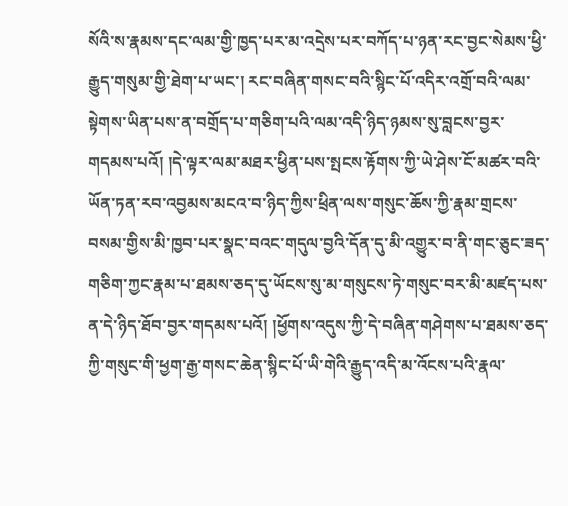སོའི་ས་རྣམས་དང་ལམ་གྱི་ཁྱད་པར་མ་འདྲེས་པར་བཀོད་པ་ཉན་རང་བྱང་སེམས་ཕྱི་རྒྱུད་གསུམ་གྱི་ཐེག་པ་ཡང་། རང་བཞིན་གསང་བའི་སྙིང་པོ་འདིར་འགྲོ་བའི་ལམ་སྟེགས་ཡིན་པས་ན་བགྲོད་པ་གཅིག་པའི་ལམ་འདི་ཉིད་ཉམས་སུ་བླངས་བྱར་གདམས་པའོ། །དེ་ལྟར་ལམ་མཐར་ཕྱིན་པས་སྤངས་རྟོགས་ཀྱི་ཡེ་ཤེས་ངོ་མཚར་བའི་ཡོན་ཏན་རབ་འབྱམས་མངའ་བ་ཉིད་ཀྱིས་ཕྲིན་ལས་གསུང་ཆོས་ཀྱི་རྣམ་གྲངས་བསམ་གྱིས་མི་ཁྱབ་པར་སྣང་བའང་གདུལ་བྱའི་དོན་དུ་མི་འགྱུར་བ་ནི་གང་ཅུང་ཟད་གཅིག་ཀྱང་རྣམ་པ་ཐམས་ཅད་དུ་ཡོངས་སུ་མ་གསུངས་ཏེ་གསུང་བར་མི་མཛད་པས་ན་དེ་ཉིད་ཐོབ་བྱར་གདམས་པའོ། །ཕྱོགས་འདུས་ཀྱི་དེ་བཞིན་གཤེགས་པ་ཐམས་ཅད་ཀྱི་གསུང་གི་ཕྱག་རྒྱ་གསང་ཆེན་སྙིང་པོ་ཡི་གེའི་རྒྱུད་འདི་མ་འོངས་པའི་རྣལ་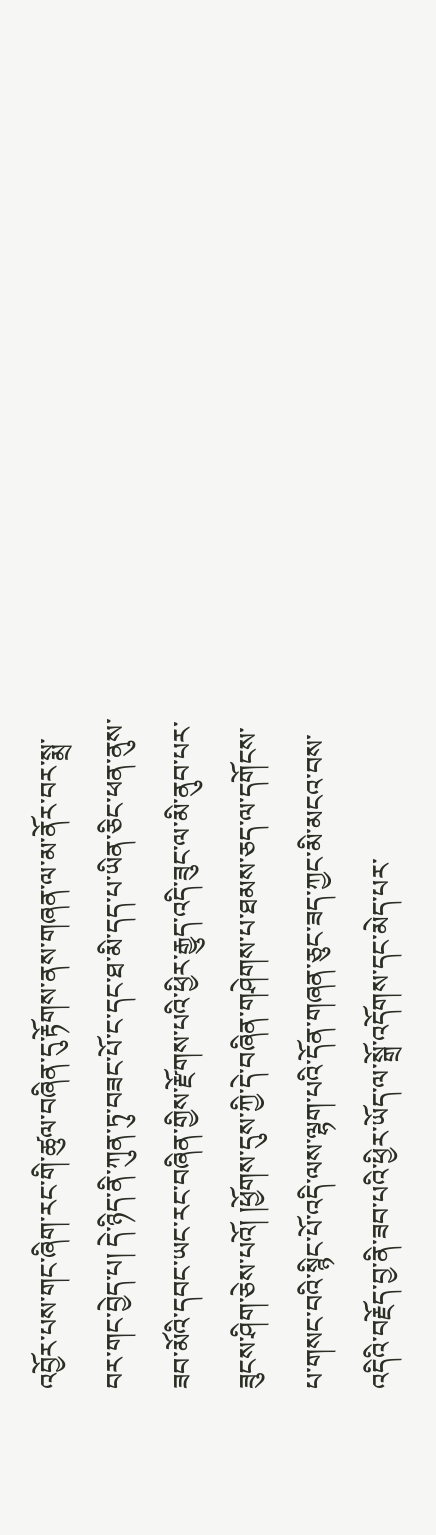འབྱོར་པས་གང་ཞིག་རང་གི་ཚུལ་བཞིན་དུ་རྟོགས་ནས་གཞན་ལ་མ་ནོར་བར་སྨྲ་བར་གང་བྱེད་པ། དེ་ཉིད་ནི་ཀུན་ཏུ་བཟང་པོ་ང་དང་ཐ་མི་དད་པ་ཡིན་ཅིང་ཕན་ནུས་ཟབ་མོའི་དབང་ཡང་རང་བཞིན་གྱིས་རྫོགས་པའི་ཕྱིར་རྒྱུད་འདི་ཟུང་ལ་མི་ནུབ་པར་ཟུངས་ཤིག་ཅེས་པའོ། །ཕྱོགས་དུས་ཀྱི་དེ་བཞིན་གཤེགས་པ་ཐམས་ཅད་ལ་དགོངས་པ་གསང་བའི་སྙིང་པོ་འདི་ལས་ལྷག་པའི་དོན་གཞན་ཅུང་ཟད་ཀྱང་མི་མངའ་བས་འདིའི་བརྗོད་བྱ་ནི་ཟབ་པའི་ཕྱིར་ཡོད་ལ་སྒྲོ་འདོགས་དང་མེད་པར་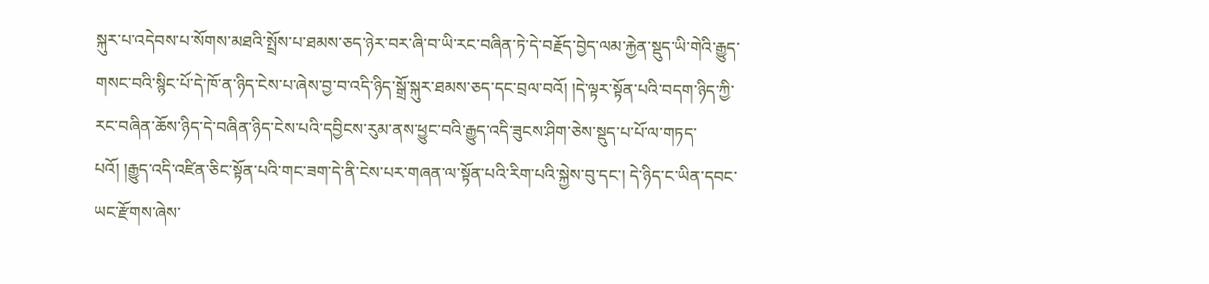སྐུར་པ་འདེབས་པ་སོགས་མཐའི་སྤྲོས་པ་ཐམས་ཅད་ཉེར་བར་ཞི་བ་ཡི་རང་བཞིན་ཏེ་དེ་བརྗོད་བྱེད་ལམ་རྐྱེན་སྡུད་ཡི་གེའི་རྒྱུད་གསང་བའི་སྙིང་པོ་དེ་ཁོ་ན་ཉིད་ངེས་པ་ཞེས་བྱ་བ་འདི་ཉིད་སྒྲོ་སྐུར་ཐམས་ཅད་དང་བྲལ་བའོ། །དེ་ལྟར་སྟོན་པའི་བདག་ཉིད་ཀྱི་རང་བཞིན་ཆོས་ཉིད་དེ་བཞིན་ཉིད་ངེས་པའི་དབྱིངས་རུམ་ནས་ཕྱུང་བའི་རྒྱུད་འདི་ཟུངས་ཤིག་ཅེས་སྡུད་པ་པོ་ལ་གཏད་པའོ། །རྒྱུད་འདི་འཛིན་ཅིང་སྟོན་པའི་གང་ཟག་དེ་ནི་ངེས་པར་གཞན་ལ་སྟོན་པའི་རིག་པའི་སྐྱེས་བུ་དང་། དེ་ཉིད་ང་ཡིན་དབང་ཡང་རྫོགས་ཞེས་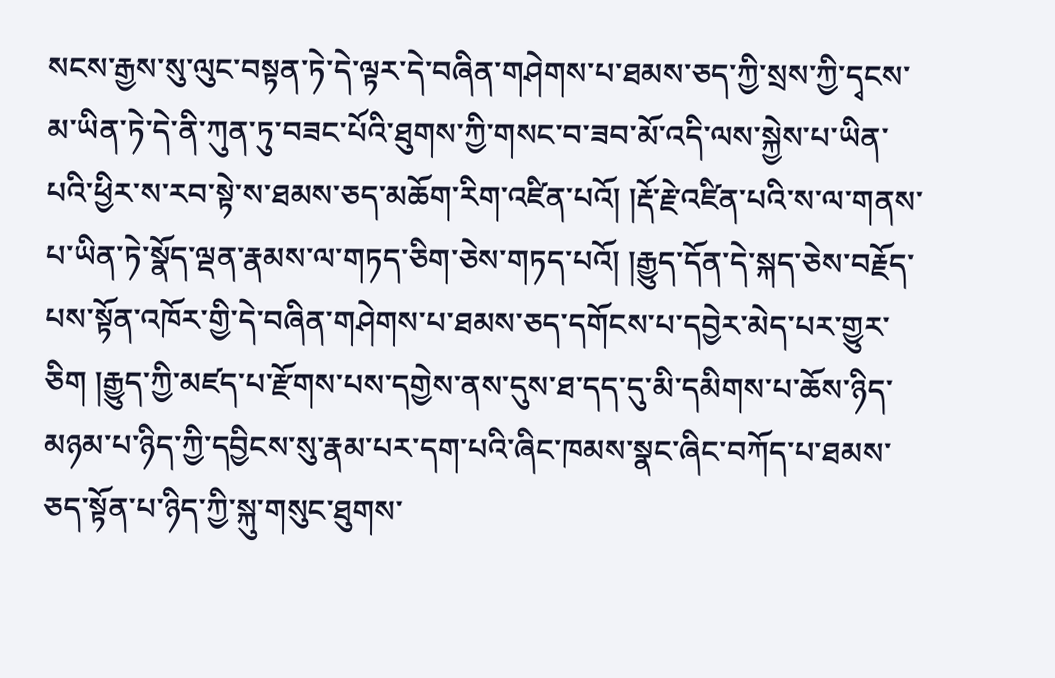སངས་རྒྱས་སུ་ལུང་བསྟན་ཏེ་དེ་ལྟར་དེ་བཞིན་གཤེགས་པ་ཐམས་ཅད་ཀྱི་སྲས་ཀྱི་དྭངས་མ་ཡིན་ཏེ་དེ་ནི་ཀུན་ཏུ་བཟང་པོའི་ཐུགས་ཀྱི་གསང་བ་ཟབ་མོ་འདི་ལས་སྐྱེས་པ་ཡིན་པའི་ཕྱིར་ས་རབ་སྟེ་ས་ཐམས་ཅད་མཆོག་རིག་འཛིན་པའོ། །རྡོ་རྗེ་འཛིན་པའི་ས་ལ་གནས་པ་ཡིན་ཏེ་སྣོད་ལྡན་རྣམས་ལ་གཏད་ཅིག་ཅེས་གཏད་པའོ། །རྒྱུད་དོན་དེ་སྐད་ཅེས་བརྗོད་པས་སྟོན་འཁོར་གྱི་དེ་བཞིན་གཤེགས་པ་ཐམས་ཅད་དགོངས་པ་དབྱེར་མེད་པར་གྱུར་ཅིག །རྒྱུད་ཀྱི་མཛད་པ་རྫོགས་པས་དགྱེས་ནས་དུས་ཐ་དད་དུ་མི་དམིགས་པ་ཆོས་ཉིད་མཉམ་པ་ཉིད་ཀྱི་དབྱིངས་སུ་རྣམ་པར་དག་པའི་ཞིང་ཁམས་སྣང་ཞིང་བཀོད་པ་ཐམས་ཅད་སྟོན་པ་ཉིད་ཀྱི་སྐུ་གསུང་ཐུགས་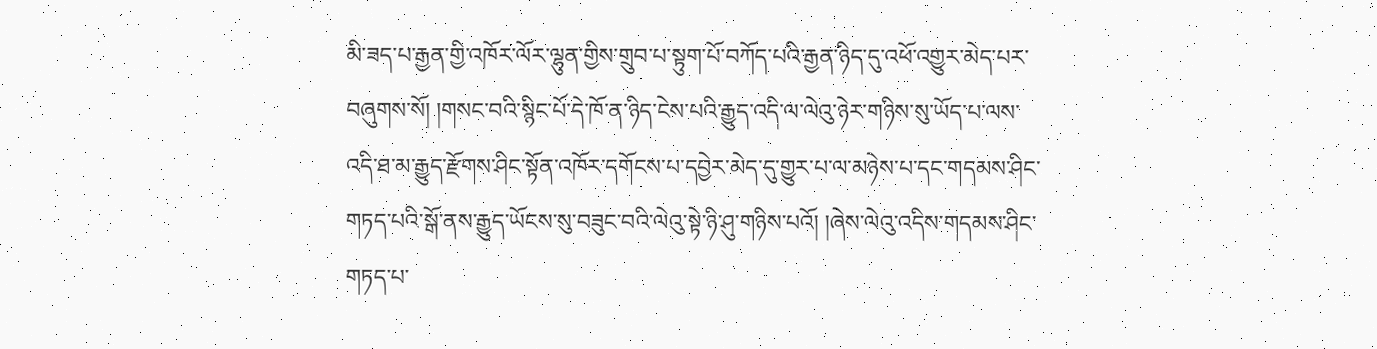མི་ཟད་པ་རྒྱན་གྱི་འཁོར་ལོར་ལྷུན་གྱིས་གྲུབ་པ་སྟུག་པོ་བཀོད་པའི་རྒྱན་ཉིད་དུ་འཕོ་འགྱུར་མེད་པར་བཞུགས་སོ། །གསང་བའི་སྙིང་པོ་དེ་ཁོ་ན་ཉིད་ངེས་པའི་རྒྱུད་འདི་ལ་ལེའུ་ཉེར་གཉིས་སུ་ཡོད་པ་ལས་འདི་ཐ་མ་རྒྱུད་རྫོགས་ཤིང་སྟོན་འཁོར་དགོངས་པ་དབྱེར་མེད་དུ་གྱུར་པ་ལ་མཉེས་པ་དང་གདམས་ཤིང་གཏད་པའི་སྒོ་ནས་རྒྱུད་ཡོངས་སུ་བཟུང་བའི་ལེའུ་སྟེ་ཉི་ཤུ་གཉིས་པའོ། །ཞེས་ལེའུ་འདིས་གདམས་ཤིང་གཏད་པ་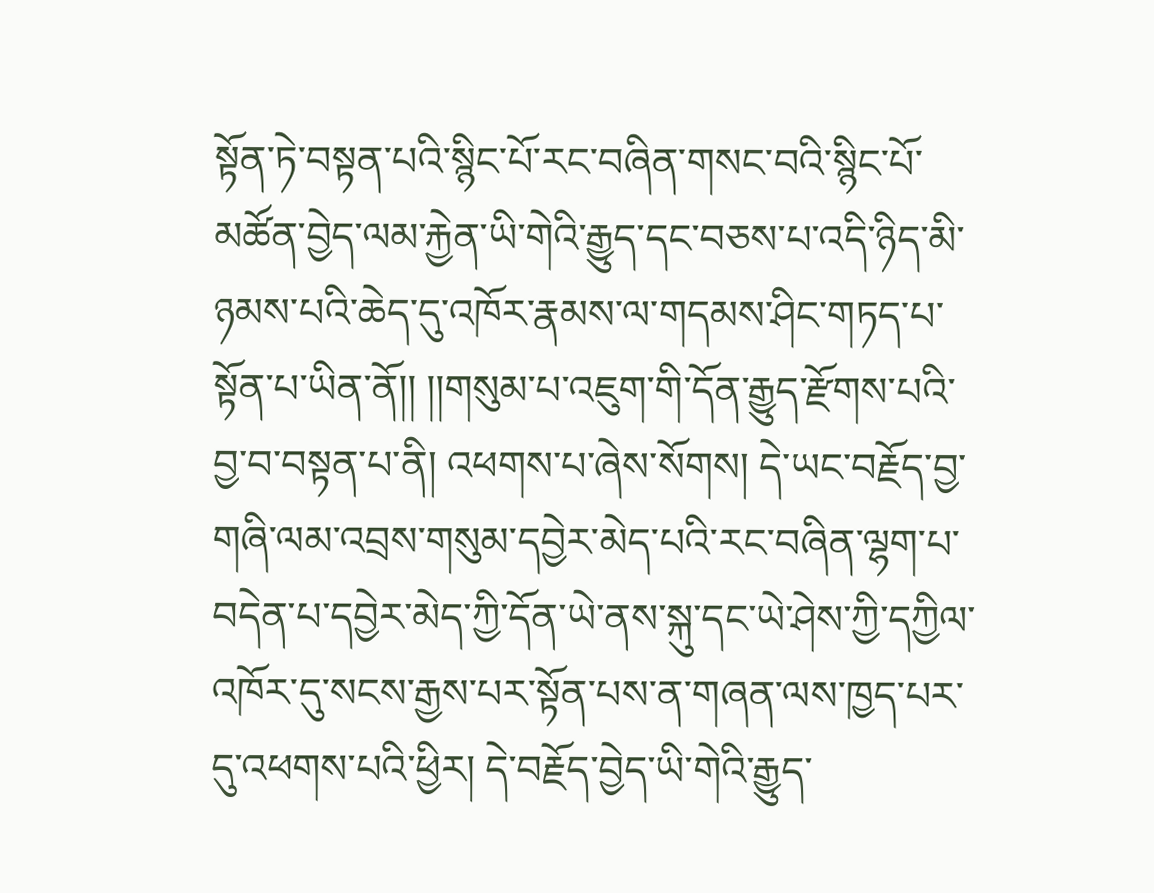སྟོན་ཏེ་བསྟན་པའི་སྙིང་པོ་རང་བཞིན་གསང་བའི་སྙིང་པོ་མཚོན་བྱེད་ལམ་རྐྱེན་ཡི་གེའི་རྒྱུད་དང་བཅས་པ་འདི་ཉིད་མི་ཉམས་པའི་ཆེད་དུ་འཁོར་རྣམས་ལ་གདམས་ཤིང་གཏད་པ་སྟོན་པ་ཡིན་ནོ།། །།གསུམ་པ་འཇུག་གི་དོན་རྒྱུད་རྫོགས་པའི་བྱ་བ་བསྟན་པ་ནི། འཕགས་པ་ཞེས་སོགས། དེ་ཡང་བརྗོད་བྱ་གཞི་ལམ་འབྲས་གསུམ་དབྱེར་མེད་པའི་རང་བཞིན་ལྷག་པ་བདེན་པ་དབྱེར་མེད་ཀྱི་དོན་ཡེ་ནས་སྐུ་དང་ཡེ་ཤེས་ཀྱི་དཀྱིལ་འཁོར་དུ་སངས་རྒྱས་པར་སྟོན་པས་ན་གཞན་ལས་ཁྱད་པར་དུ་འཕགས་པའི་ཕྱིར། དེ་བརྗོད་བྱེད་ཡི་གེའི་རྒྱུད་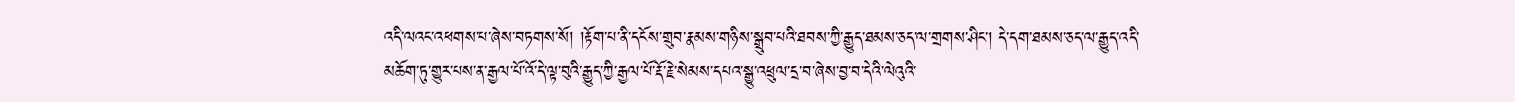འདི་ལའང་འཕགས་པ་ཞེས་བཏགས་སོ། །རྟོག་པ་ནི་དངོས་གྲུབ་རྣམས་གཉིས་སྒྲུབ་པའི་ཐབས་ཀྱི་རྒྱུད་ཐམས་ཅད་ལ་གྲགས་ཤིང་། དེ་དག་ཐམས་ཅད་ལ་རྒྱུད་འདི་མཆོག་ཏུ་གྱུར་པས་ན་རྒྱལ་པོ་འོ་དེ་ལྟ་བུའི་རྒྱུད་ཀྱི་རྒྱལ་པོ་རྡོ་རྗེ་སེམས་དཔའ་སྒྱུ་འཕྲུལ་དྲ་བ་ཞེས་བྱ་བ་དེའི་ལེའུའི་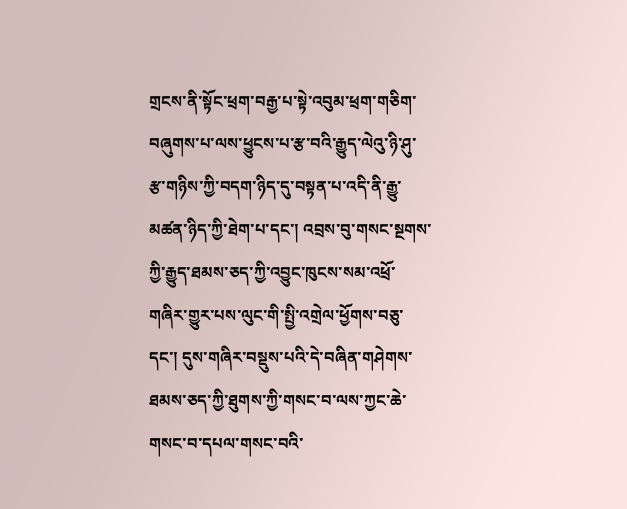གྲངས་ནི་སྟོང་ཕྲག་བརྒྱ་པ་སྟེ་འབུམ་ཕྲག་གཅིག་བཞུགས་པ་ལས་ཕྱུངས་པ་རྩ་བའི་རྒྱུད་ལེའུ་ཉི་ཤུ་རྩ་གཉིས་ཀྱི་བདག་ཉིད་དུ་བསྟན་པ་འདི་ནི་རྒྱུ་མཚན་ཉིད་ཀྱི་ཐེག་པ་དང་། འབྲས་བུ་གསང་སྔགས་ཀྱི་རྒྱུད་ཐམས་ཅད་ཀྱི་འབྱུང་ཁུངས་སམ་འཕྲོ་གཞིར་གྱུར་པས་ལུང་གི་སྤྱི་འགྲེལ་ཕྱོགས་བཅུ་དང་། དུས་གཞིར་བསྡུས་པའི་དེ་བཞིན་གཤེགས་ཐམས་ཅད་ཀྱི་ཐུགས་ཀྱི་གསང་བ་ལས་ཀྱང་ཆེ་གསང་བ་དཔལ་གསང་བའི་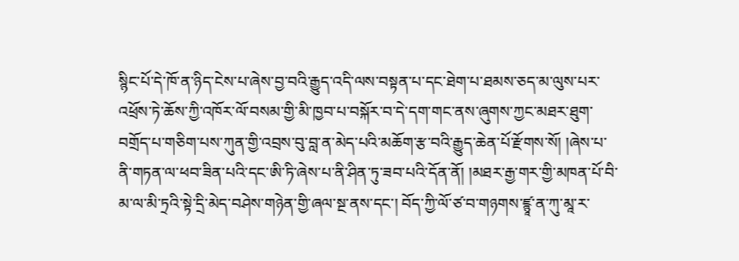སྙིང་པོ་དེ་ཁོ་ན་ཉིད་ངེས་པ་ཞེས་བྱ་བའི་རྒྱུད་འདི་ལས་བསྟན་པ་དང་ཐེག་པ་ཐམས་ཅད་མ་ལུས་པར་འཕྲོས་ཏེ་ཆོས་ཀྱི་འཁོར་ལོ་བསམ་གྱི་མི་ཁྱབ་པ་བསྐོར་བ་དེ་དག་གང་ནས་ཞུགས་ཀྱང་མཐར་ཐུག་བགྲོད་པ་གཅིག་པས་ཀུན་གྱི་འབྲས་བུ་བླ་ན་མེད་པའི་མཆོག་རྩ་བའི་རྒྱུད་ཆེན་པོ་རྫོགས་སོ། །ཞེས་པ་ནི་གཏན་ལ་ཕབ་ཟིན་པའི་དང་ཨི་ཏི་ཞེས་པ་ནི་ཤིན་ཏུ་ཟབ་པའི་དོན་ནོ། །མཐར་རྒྱ་གར་གྱི་མཁན་པོ་བི་མ་ལ་མི་ཏྲའི་སྟེ་དྲི་མེད་བཤེས་གཉེན་གྱི་ཞལ་སྔ་ནས་དང་། བོད་ཀྱི་ལོ་ཙ་བ་གཉགས་ཛྙཱ་ན་ཀུ་མཱ་ར་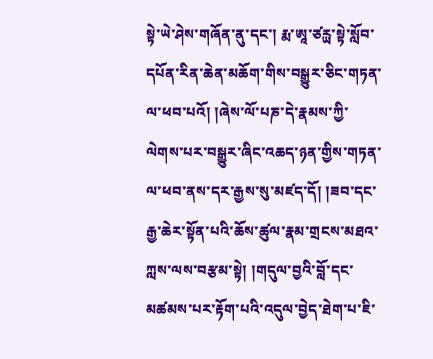སྟེ་ཡེ་ཤེས་གཞོན་ནུ་དང་། རྨ་ཨཱ་ཙརྻ་སྟེ་སློབ་དཔོན་རིན་ཆེན་མཆོག་གིས་བསྒྱུར་ཅིང་གཏན་ལ་ཕབ་པའོ། །ཞེས་ལོ་པཎ་དེ་རྣམས་ཀྱི་ལེགས་པར་བསྒྱུར་ཞིང་འཆད་ཉན་གྱིས་གཏན་ལ་ཕབ་ནས་དར་རྒྱས་སུ་མཛད་དོ། །ཟབ་དང་རྒྱ་ཆེར་སྟོན་པའི་ཆོས་ཚུལ་རྣམ་གྲངས་མཐའ་ཀླས་ལས་བརྩམ་སྟེ། །གདུལ་བྱའི་བློ་དང་མཚམས་པར་རྟོག་པའི་འདུལ་བྱེད་ཐེག་པ་ཇི་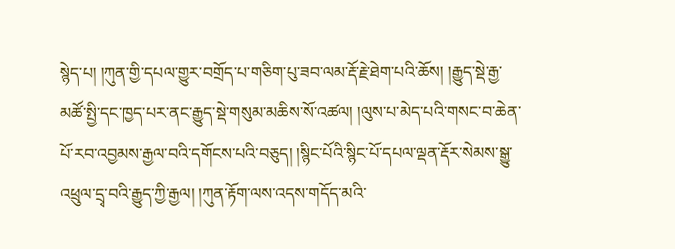སྙེད་པ། །ཀུན་གྱི་དཔལ་གྱུར་བགྲོད་པ་གཅིག་པུ་ཟབ་ལམ་རྡོ་རྗེ་ཐེག་པའི་ཆོས། །རྒྱུད་སྡེ་རྒྱ་མཚོ་སྤྱི་དང་ཁྱད་པར་ནང་རྒྱུད་སྡེ་གསུམ་མཆིས་སོ་འཚལ། །ལུས་པ་མེད་པའི་གསང་བ་ཆེན་པོ་རབ་འབྱམས་རྒྱལ་བའི་དགོངས་པའི་བཅུད། །སྙིང་པོའི་སྙིང་པོ་དཔལ་ལྡན་རྡོར་སེམས་སྒྱུ་འཕྲུལ་དྲྭ་བའི་རྒྱུད་ཀྱི་རྒྱལ། །ཀུན་རྟོག་ལས་འདས་གདོད་མའི་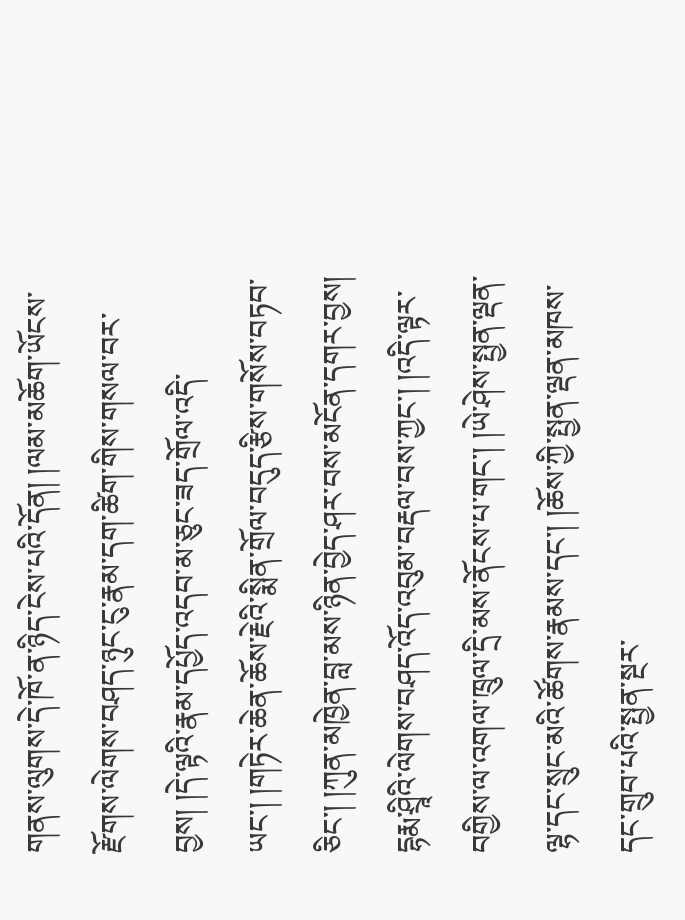གནས་ལུགས་དེ་ཁོ་ན་ཉིད་ངེས་པའི་དོན། །ལམ་མཆོག་ཡོངས་རྫོགས་ལེགས་བཤད་ཉུང་ངུ་རྣམ་དག་ཚིག་གིས་གསལ་བར་བྱས། །དེ་ལྟའི་རྣམ་དཔྱོད་འདབ་མ་ཅུང་ཟད་གྲོལ་འདི་ཡང་། །གཏེར་ཆེན་ཆོས་རྗེའི་སྨིན་གྲོལ་བདུད་རྩིས་གསོས་བཏབ་ཅིང་། །ཀུན་མཁྱེན་བླ་མས་ཉིན་བྱེད་ཤར་བས་མངོན་དགར་བྱས། དྷརྨ་ཤྲཱིའི་ལེགས་བཤད་འོད་འབུམ་བརྡལ་བས་ཀྱང་། །འདི་ལྟར་བགྱིས་ལ་འགལ་ཁྲུལ་དྲི་མས་ནོངས་པ་གང་། །ཡེ་ཤེས་སྤྱན་ལྡན་ལྷ་དང་སྲུང་མའི་ཚོགས་རྣམས་དང་། །ཆོས་ཀྱི་སྤྱན་ལྡན་མཁས་དང་གྲུབ་པའི་སྤྱན་སྔར་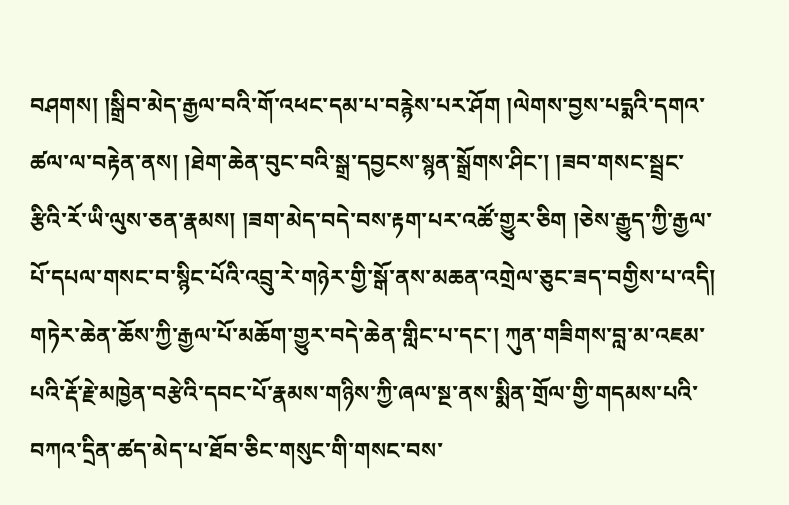བཤགས། །སྒྲིབ་མེད་རྒྱལ་བའི་གོ་འཕང་དམ་པ་བརྙེས་པར་ཤོག །ལེགས་བྱས་པདྨའི་དགའ་ཚལ་ལ་བརྟེན་ནས། །ཐེག་ཆེན་བུང་བའི་སྒྲ་དབྱངས་སྙན་སྒྲོགས་ཤིང་། །ཟབ་གསང་སྦྲང་རྩིའི་རོ་ཡི་ལུས་ཅན་རྣམས། །ཟག་མེད་བདེ་བས་རྟག་པར་འཚོ་གྱུར་ཅིག །ཅེས་རྒྱུད་ཀྱི་རྒྱལ་པོ་དཔལ་གསང་བ་སྙིང་པོའི་འབྲུ་རེ་གཉེར་གྱི་སྒོ་ནས་མཆན་འགྲེལ་ཅུང་ཟད་བགྱིས་པ་འདི། གཏེར་ཆེན་ཆོས་ཀྱི་རྒྱལ་པོ་མཆོག་གྱུར་བདེ་ཆེན་གླིང་པ་དང་། ཀུན་གཟིགས་བླ་མ་འཇམ་པའི་རྡོ་རྗེ་མཁྱེན་བརྩེའི་དབང་པོ་རྣམས་གཉིས་ཀྱི་ཞལ་སྔ་ནས་སྨིན་གྲོལ་གྱི་གདམས་པའི་བཀའ་དྲིན་ཚད་མེད་པ་ཐོབ་ཅིང་གསུང་གི་གསང་བས་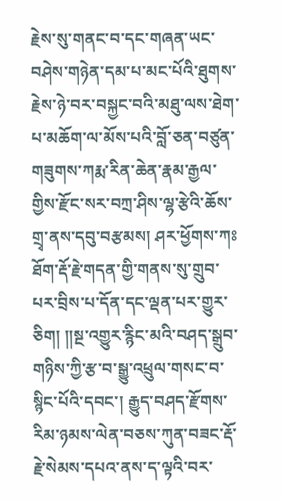རྗེས་སུ་གནང་བ་དང་གཞན་ཡང་བཤེས་གཉེན་དམ་པ་མང་པོའི་ཐུགས་རྗེས་ཉེ་བར་བསྐྱང་བའི་མཐུ་ལས་ཐེག་པ་མཆོག་ལ་མོས་པའི་བློ་ཅན་བཙུན་གཟུགས་ཀརྨ་རིན་ཆེན་རྣམ་རྒྱལ་གྱིས་རྫོང་སར་བཀྲ་ཤིས་ལྷ་རྩེའི་ཆོས་གྲྭ་ནས་དབུ་བརྩམས། ཤར་ཕྱོགས་ཀཿཐོག་རྡོ་རྗེ་གདན་གྱི་གནས་སུ་གྲུབ་པར་བྲིས་པ་དོན་དང་ལྡན་པར་གྱུར་ཅིག། །།སྔ་འགྱུར་རྙིང་མའི་བཤད་སྒྲུབ་གཉིས་ཀྱི་རྩ་བ་སྒྱུ་འཕྲུལ་གསང་བ་སྙིང་པོའི་དབང་། རྒྱུད་བཤད་རྫོགས་རིམ་ཉམས་ལེན་བཅས་ཀུན་བཟང་རྡོ་རྗེ་སེམས་དཔའ་ནས་ད་ལྟའི་བར་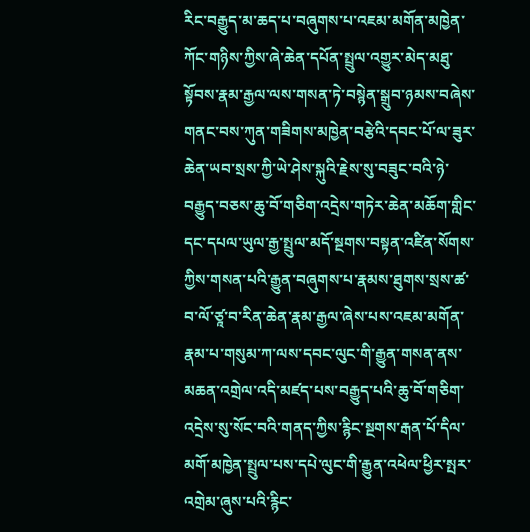རིང་བརྒྱུད་མ་ཆད་པ་བཞུགས་པ་འཇམ་མགོན་མཁྱེན་ཀོང་གཉིས་ཀྱིས་ཞེ་ཆེན་དཔོན་སྤྲུལ་འགྱུར་མེད་མཐུ་སྟོབས་རྣམ་རྒྱལ་ལས་གསན་ཏེ་བསྙེན་སྒྲུབ་ཉམས་བཞེས་གནང་བས་ཀུན་གཟིགས་མཁྱེན་བརྩེའི་དབང་པོ་ལ་ཟུར་ཆེན་ཡབ་སྲས་ཀྱི་ཡེ་ཤེས་སྐུའི་རྗེས་སུ་བཟུང་བའི་ཉེ་བརྒྱུད་བཅས་ཆུ་བོ་གཅིག་འདྲེས་གཏེར་ཆེན་མཆོག་གླིང་དང་དཔལ་ཡུལ་རྒྱ་སྤྲུལ་མདོ་སྔགས་བསྟན་འཛིན་སོགས་ཀྱིས་གསན་པའི་རྒྱུན་བཞུགས་པ་རྣམས་ཐུགས་སྲས་ཚ་བ་ལོ་ཙཱ་བ་རིན་ཆེན་རྣམ་རྒྱལ་ཞེས་པས་འཇམ་མགོན་རྣམ་པ་གསུམ་ཀ་ལས་དབང་ལུང་གི་རྒྱུན་གསན་ནས་མཆན་འགྲེལ་འདི་མཛད་པས་བརྒྱུད་པའི་ཆུ་བོ་གཅིག་འདྲེས་སུ་སོང་བའི་གནད་ཀྱིས་རྙིང་སྔགས་རྒན་པོ་དིལ་མགོ་མཁྱེན་སྤྲུལ་པས་དཔེ་ལུང་གི་རྒྱུན་འཕེལ་ཕྱིར་སྤར་འགྲེམ་ཞུས་པའི་རྙིང་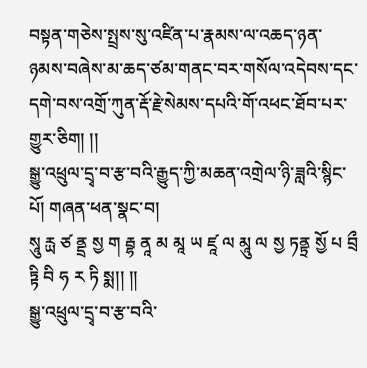བསྟན་གཅེས་སྤྲས་སུ་འཛིན་པ་རྣམས་ལ་འཆད་ཉན་ཉམས་བཞེས་མ་ཆད་ཙམ་གནང་བར་གསོལ་འདེབས་དང་དགེ་བས་འགྲོ་ཀུན་རྡོ་རྗེ་སེམས་དཔའི་གོ་འཕང་ཐོབ་པར་གྱུར་ཅིག། །།
སྒྱུ་འཕྲུལ་དྲྭ་བ་རྩ་བའི་རྒྱུད་ཀྱི་མཆན་འགྲེལ་ཉི་ཟླའི་སྙིང་པོ། གཞན་ཕན་སྣང་བ།
སཱུ རྻ ཙ ནྡྲ སྱ ག རྦྷ ནཱ མ མཱ ཡ ཛཱ ལ མཱུ ལ སྱ ཏནྟྲ སྱོ པ བྲྀ ཏྟི བི ཧ ར ཏི སྨ།། །།
སྒྱུ་འཕྲུལ་དྲྭ་བ་རྩ་བའི་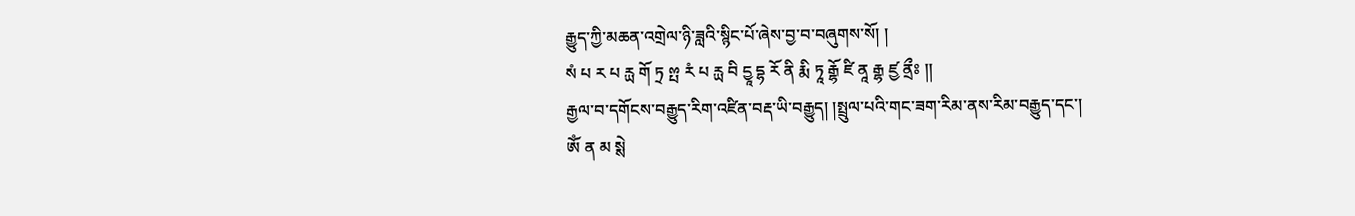རྒྱུད་ཀྱི་མཆན་འགྲེལ་ཉི་ཟླའི་སྙིང་པོ་ཞེས་བྱ་བ་བཞུགས་སོ། །
སཾ པ ར པ རྻ གོ ཏྲ ྉྤ རཾ པ རྻ བི དྱཱ དྷ རོ ནི རྨི ཏཱ རྒྷོ ཛི ནཱ རྒྷ ཛྱ ནྲྀཿ །།
རྒྱལ་བ་དགོངས་བརྒྱུད་རིག་འཛིན་བརྡ་ཡི་བརྒྱུད། །སྤྲུལ་པའི་གང་ཟག་རིམ་ནས་རིམ་བརྒྱུད་དང་།
ༀ ན མ སྶེ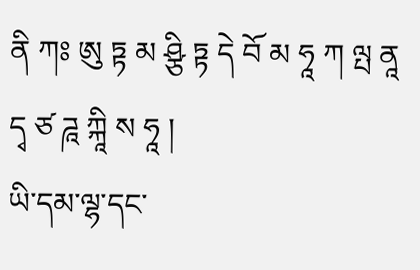ནི ཀཿ ཨུ ཏྟ མ ཤྩི ཏྟ དེ བོ མ ཧཱ ཀ ལྤ ནཱ དྭ ཙ ཌཱ ཀྐཱི ས ཧཱ །
ཡི་དམ་ལྷ་དང་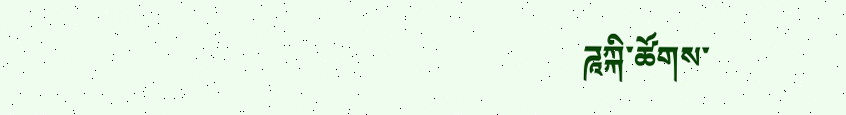ཌཱཀྐི་ཚོགས་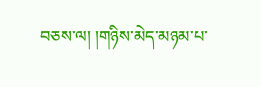བཅས་ལ། །གཉིས་མེད་མཉམ་པ་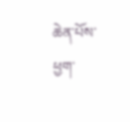ཆེན་པོས་ཕྱག་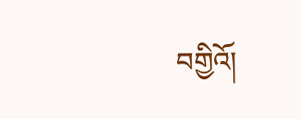བགྱིའོ།